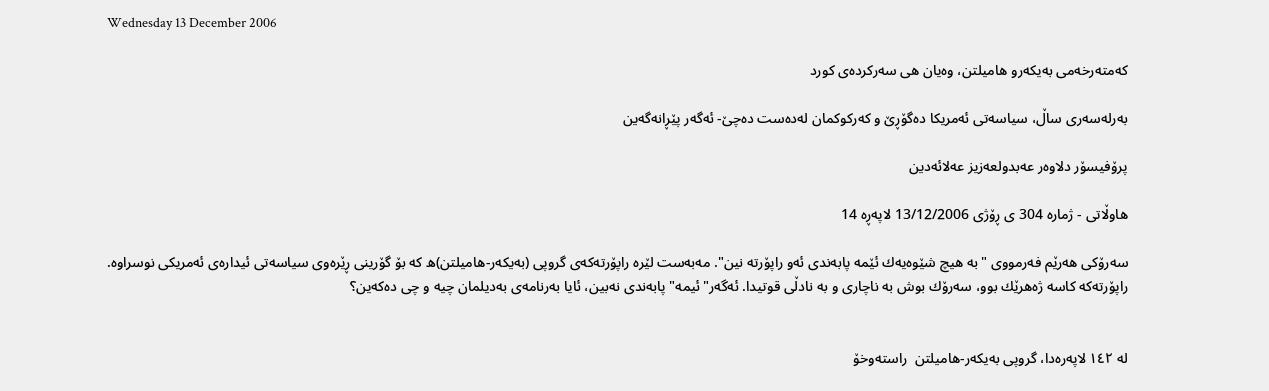Wednesday 13 December 2006

كه‌مته‌رخه‌می به‌يكه‌رو هاميلتن، وه‌يان هی سه‌ركرده‌ی كورد

به‌رله‌سه‌ری ساڵ، سياسه‌تی ئه‌مريكا ده‌گۆڕێ و كه‌ركوكمان له‌ده‌ست ده‌چێ‌- ئه‌گه‌ر پێڕانه‌گه‌ين

پرۆفيسۆر دلاوه‌ر عه‌بدولعه‌زيز عه‌لائه‌دين

هاوڵاتی - ژماره‌ 304 ی ڕۆژی 13/12/2006 لاپه‌ڕه‌ 14

سه‌رۆكی هه‌رێم فه‌ر‌مووی "به‌ هیچ شێوه‌یه‌ك ئێمه‌ پابه‌ندی ئه‌و راپۆرته‌ نین". مه‌به‌ست لێره‌ راپۆرته‌‌كه‌ی گروپی (به‌يكه‌ر-هاميلتن)ه كه‌‌ بۆ گۆرينی ڕێره‌وی سياسه‌تی ئيداره‌ی ئه‌مريكی نوسراوه‌‌. راپۆرته‌كه‌ كاسه ژه‌هرێك بوو، سه‌رۆك بوش به‌ ناچاری و به‌ نادڵی قوتيدا. ئه‌گه‌ر"ئيمه" پابه‌ندی نه‌بين، ئايا به‌رنامه‌ی به‌ديلمان چيه‌ و چی ده‌كه‌ين؟


له‌ ١٤٢ لاپه‌ره‌دا، گروپی به‌يكه‌ر-هاميلتن ‌ راسته‌وخۆ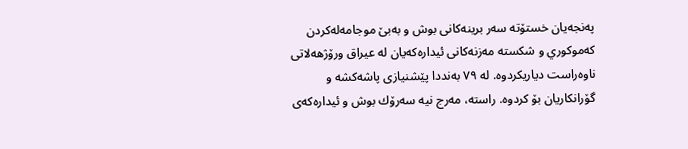په‌نجه‌يان خستۆته‌ سه‌ر برينه‌كانی بوش و به‌بێ موجامه‌له‌كردن كه‌موكوري و شكسته‌ مه‌زنه‌كانی ئيداره‌كه‌يان له‌ عيراق ورۆژهه‌لاتی ناوه‌راست دياريكردوه. له‌‌ ٧۹ به‌نددا پێشنيازی پاشه‌كشه‌ و گۆرانكاريان بۆ كردوه‌‌‌. راسته،‌ مه‌رج نيه‌ سه‌رۆك بوش و ئيداره‌كه‌ی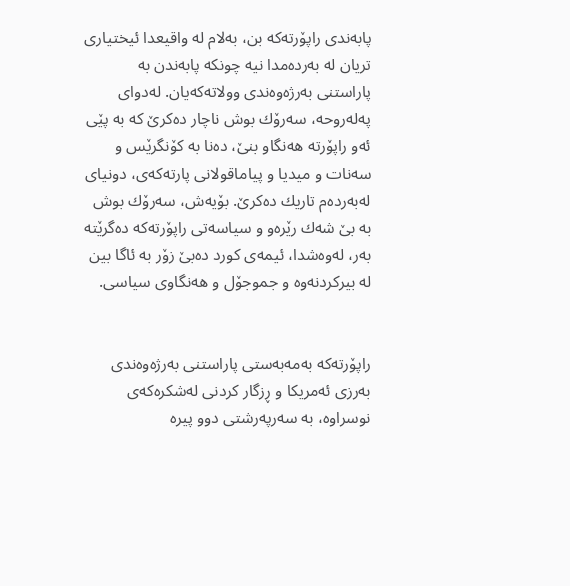پابه‌ندی راپۆرته‌‌كه‌ بن‌، به‌لام له‌ واقيعدا ئيختياری تریان له‌ به‌رده‌مدا نيه‌ چونكه‌ پابه‌ندن به‌ پاراستنی به‌رژه‌وه‌ندی وولاته‌كه‌یان. له‌دوای په‌له‌روحه، سه‌رۆك بوش ناچار ده‌كرێ كه‌ به‌ پێی ئه‌و راپۆرته‌ هه‌نگاو بنێ، ده‌نا به‌ كۆنگرێس و سه‌نات و ميديا و پياماقولانی پارته‌كه‌ی، دونيای له‌به‌رده‌م تاريك ده‌كرێ‌. بۆيه‌ش، سه‌رۆك بوش به‌ بێ شه‌ك رێره‌و و سياسه‌تی راپۆرته‌كه‌ ده‌گرێته‌ به‌ر، له‌وه‌شدا، ئيمه‌ی كورد ده‌بێ زۆر به‌ ئاگا بين له‌ بيركردنه‌وه‌ و جموجۆل و هه‌نگاوی سياسی.


راپۆرته‌كه‌ به‌مه‌به‌ستی پاراستنی به‌رژه‌وه‌ندی به‌رزی ئه‌مريكا و ڕزگار كردنی له‌شكره‌كه‌ی نوسراوه‌، به‌ سه‌رپه‌رشتی دوو پيره‌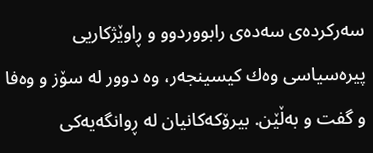سه‌ركرده‌ی سه‌ده‌ی رابووردوو و ڕاوێژكاريی پيره‌سياسی وه‌ك كيسينجه‌ر، وه‌ دوور له‌ سۆز و وه‌فا و گفت و به‌ڵێن. بيرۆكه‌كانيان له‌ ڕوانگه‌يه‌كی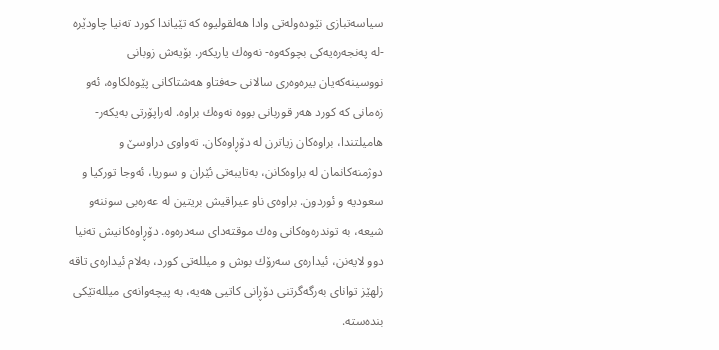سياسه‌تبازی نێوده‌وله‌تی وادا هه‌لقوليوه‌ كه‌ تێياندا كورد ته‌نيا چاودێره‌ -له‌ په‌نجه‌ره‌يه‌كی بچوكه‌وه- نه‌وه‌ك ياريكه‌ر. بۆيه‌ش زوبانی نووسينه‌كه‌يان بيره‌وه‌ری سالانی حه‌فتاو هه‌شتاكانی پێوه‌لكاوه‌، ئه‌و زه‌مانی كه‌ كورد هه‌ر قوربانی بووه‌ نه‌وه‌ك براوه‌. له‌راپۆرتی به‌يكه‌ر-هاميلتندا، براوه‌كان زياترن له‌ دۆڕاوه‌كان. ته‌واوی دراوسێ و دوژمنه‌كانمان له‌ براوه‌كانن، به‌تايبه‌تی ئێران و سوريا، ئه‌وجا توركيا و سعوديه‌ و ئوردون. براوه‌ی ناو عيراقيش بريتين له‌ عه‌ره‌بی سوننه‌و شيعه‌، به‌ توندره‌وه‌كانی وه‌ك موقته‌دای سه‌دره‌وه‌‌. دۆڕاوه‌كانيش ته‌نيا دوو لايه‌نن، ئيداره‌ی سه‌رۆك بوش و ميلله‌تی كورد، به‌لام ئيداره‌ی تاقه‌ زلهێز توانای به‌رگه‌گرتنی دۆڕانی كاتيی هه‌يه‌، به‌ پيچه‌وانه‌ی ميلله‌تێكی بنده‌سته‌.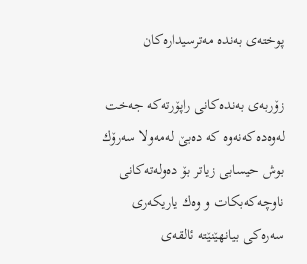پوخته‌ی به‌نده‌ مه‌ترسيداره‌كان

زۆربه‌ی به‌نده‌كانی راپۆرته‌كه‌ جه‌خت له‌وه‌ده‌كه‌نه‌‌وه‌ كه‌ ده‌بێ له‌مه‌ولا سه‌رۆك بوش حيسابی زياتر بۆ ده‌وله‌ته‌كانی ناوچه‌كه‌بكات و وه‌ك ياريكه‌ری سه‌ره‌كی بيانهێنێته‌ ئالقه‌ی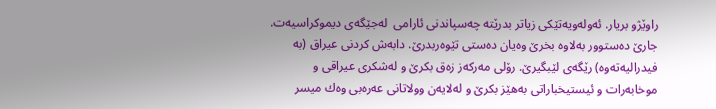راوێژو بريار. ئه‌وله‌و‌يه‌تێكی زياتر بدرێته‌ چه‌سپاندنی‌ ئارامی ‌ له‌جێگه‌ی ديموكراسيه‌ت. جارێ ده‌ستوور به‌لاوه‌ بخرێ وه‌يان ده‌ستی تێوه‌ربدرێ. دابه‌ش كردنی عيراق (به‌ فيدراليه‌ته‌وه‌) رێگه‌ی لێبگيرێ. رۆلی مه‌ركه‌ز زه‌ق بكرێ و له‌شكری عيراقی و موخابه‌رات و ئيستيخباراتی به‌هێز بكرێ و له‌لايه‌ن وولاتانی عه‌ره‌بی وه‌ك ميسر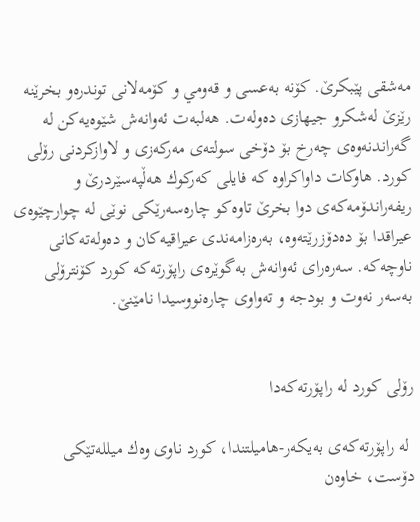مه‌شقی پێبكرێ. كۆنه‌ به‌عسی و قه‌ومي و كۆمه‌لانی توندره‌و بخرێنه‌ رێزێ له‌شكرو جيهازی ده‌وله‌ت. هه‌لبه‌ت ئه‌وانه‌ش شێوه‌يه‌كن‌ له‌ گه‌راندنه‌وه‌ی چه‌رخ بۆ دۆخی سولته‌ی مه‌ركه‌زی و لاوازكردنی رۆلی كورد. هاوكات داواكراوه‌ كه‌ فايلی كه‌ركوك هه‌ڵپه‌سێردرێ و ريفه‌راندۆمه‌كه‌ی دوا بخرێ تاوه‌كو چاره‌سه‌رێكی نوێی له‌ چوارچێوه‌ی عيراقدا بۆ ده‌دۆزرێته‌وه‌، به‌ره‌زامه‌ندی عيراقيه‌كان و ده‌وله‌ته‌كانی ناوچه‌كه. سه‌ره‌رای ئه‌وانه‌ش به‌گوێره‌ی راپۆرته‌كه‌ كورد كۆنترۆلی به‌سه‌ر نه‌وت و بودجه و ته‌واوی چاره‌نووسیدا نامێنێ.


رۆلی كورد له‌ راپۆرته‌كه‌دا

 له‌ راپۆرته‌كه‌ی به‌يكه‌ر-هاميلتندا، كورد ناوی وه‌ك ميلله‌تێكی دۆست، خاوه‌ن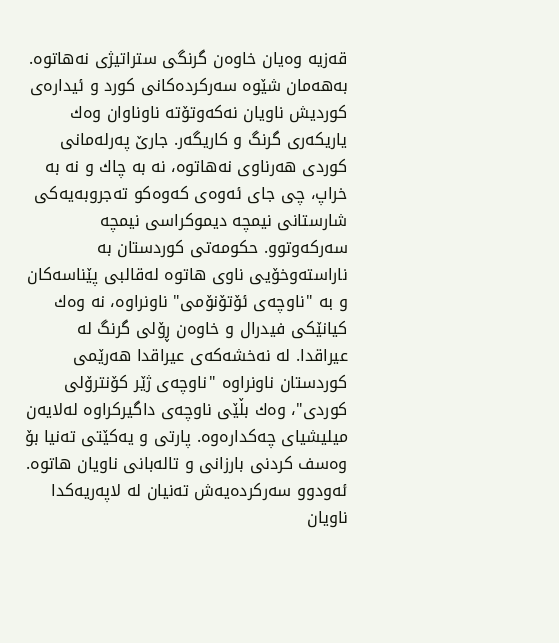قه‌زيه‌ وه‌يان خاوه‌ن گرنگی ستراتيژی نه‌هاتوه‌. به‌هه‌مان شێوه‌ سه‌ركرده‌كانی كورد و ئيداره‌ی كوردیش ناويان نه‌كه‌وتۆته‌ ناوناوان وه‌ك ياريكه‌ری گرنگ و كاريگه‌ر‌. جارێ په‌رله‌مانی كوردی هه‌رناوی نه‌هاتوه‌، نه‌ به‌ چاك و نه‌ به‌ خراپ، چی جای ئه‌وه‌ی كه‌وه‌كو ته‌جروبه‌يه‌كی شارستانی نيمچه‌ ديموكراسی نیمچه‌ سه‌ركه‌وتوو. حكومه‌تی كوردستان به‌‌ ناراسته‌وخۆيی ناوی هاتوه‌ له‌قالبی پێناسه‌كان و به‌ "ناوچه‌ی ئۆتۆنۆمی" ناونراوه‌، نه ‌وه‌ك كيانێكی فيدرال و خاوه‌ن ڕۆلی گرنگ له‌ عيراقدا. له‌ نه‌خشه‌كه‌ی عيراقدا هه‌رێمی كوردستان ناونراوه‌ "ناوچه‌ی ژێر كۆنترۆلی كوردی"، وه‌ك بڵێی ناوچه‌ی داگيركراوه‌ له‌لايه‌ن ميليشيای چه‌كداره‌وه‌. پارتی و يه‌كێتی ته‌نيا بۆ وه‌سف كردنی بارزانی و تاله‌بانی ناويان هاتوه‌. ئه‌ودوو سه‌ركرده‌يه‌ش ته‌نيان له‌ لاپه‌ريه‌كدا ناويان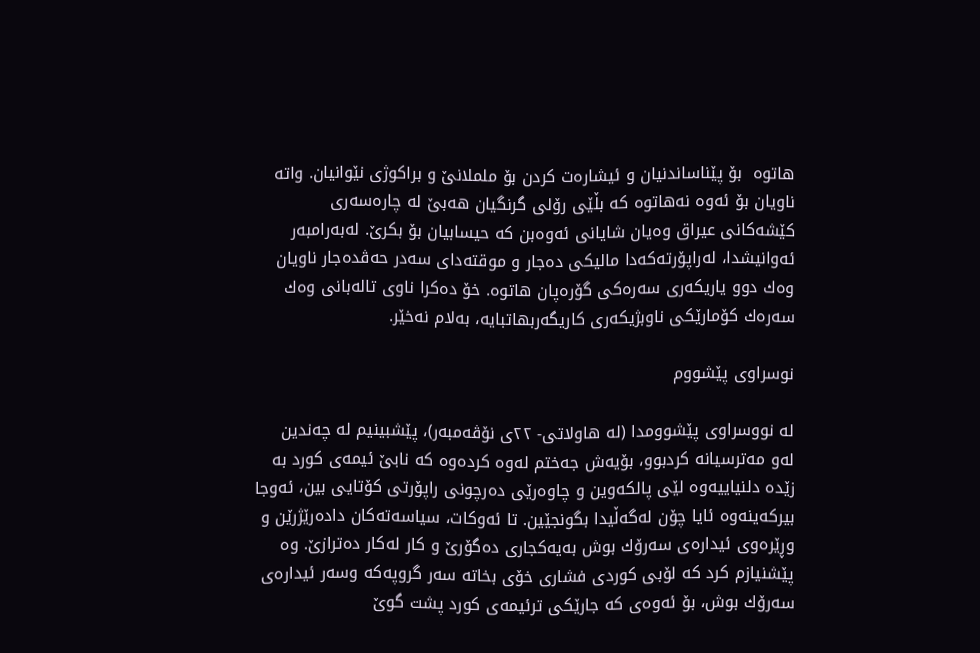هاتوه‌ ‌ بۆ پێناساندنيان و ئيشاره‌ت كردن بۆ ململانێ و براكوژی نێوانيان. واته‌ ناويان بۆ ئه‌وه‌ نه‌هاتوه‌‌ كه‌ بڵێی رۆلی گرنگيان هه‌بێ له‌ چاره‌سه‌ری كێشه‌كانی عيراق وه‌يان شايانی ئه‌وه‌بن كه‌ حيسابيان بۆ بكرێ. له‌به‌رامبه‌ر ئه‌وانيشدا، له‌راپۆرته‌كه‌دا ماليكی ده‌جار و موقته‌دای سه‌در حه‌ڤده‌جار ناويان وه‌ك دوو ياريكه‌ری سه‌ره‌كی گۆره‌پان هاتوه‌. خۆ ده‌كرا ناوی تاله‌بانی وه‌ك سه‌ره‌ك كۆمارێكی ناوبژيكه‌ری كاريگه‌ربهاتبايه‌، به‌لام نه‌خێر.

نوسراوی پێشووم

له‌ نووسراوی پێشوومدا (له‌ هاولاتی- ٢٢ی نۆڤه‌مبه‌ر)، پێشبينيم له‌ چه‌ندين له‌و مه‌ترسیانه‌ كردبوو، بۆيه‌ش جه‌ختم له‌وه‌ كرده‌وه‌ كه‌ نابێ ئيمه‌ی كورد به‌ زێده‌ دلنياييه‌وه‌ لێی پالكه‌وين و چاوه‌رێی ده‌رچونی راپۆرتی كۆتايی بين، ئه‌وجا بيركه‌ينه‌وه‌ ئايا چۆن له‌گه‌ڵیدا بگونجێين. تا ئه‌وكات، سياسه‌ته‌كان داده‌رێژرێن و وڕێره‌وی ئيداره‌ی سه‌رۆك بوش به‌يه‌كجاری ده‌گۆرێ و كار له‌كار ده‌ترازێ. وه‌ پێشنيازم كرد كه‌ لۆبی كوردی فشاری خۆی بخاته‌ سه‌ر گروپه‌كه‌ وسه‌ر ئيداره‌ی سه‌رۆك بوش، بۆ ئه‌وه‌ی كه جارێكی تر‌ئيمه‌ی كورد پشت گوێ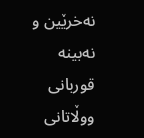نه‌خرێين و نه‌بينه‌ قوربانی ووڵاتانی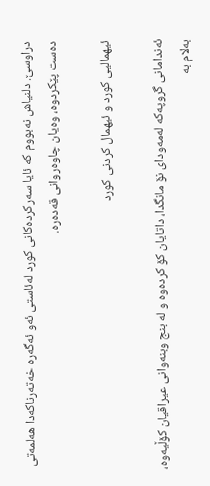دراوسێ. دلنياش نه‌بووم كه‌ ئايا سه‌ركرده‌كانی كورد له‌ئاستی ئه‌و ئه‌گه‌ره‌ خه‌ته‌رناكه‌دا هه‌لمه‌تی ده‌ست پێكردوه‌، وه‌يان چاوه‌روانی قه‌ده‌ره‌.

ئيهماليی كورد و ئيهمال كردنی كورد

ئه‌ندامانی گروپه‌كه‌ له‌مه‌ودای نۆ مانگدا، داتايان كۆ كرده‌وه‌ و له‌ بنج وبنه‌وانی عيراقيان كۆڵيه‌وه‌، به‌لام به‌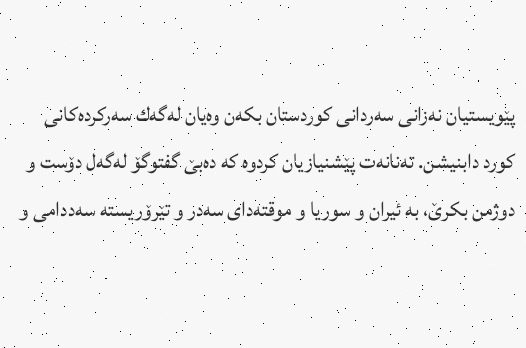پێويستيان نه‌زانی سه‌ردانی كوردستان بكه‌ن وه‌يان له‌گه‌ك سه‌ركرده‌كانی كورد دابنيشن. ته‌نانه‌ت پێشنيازيان كردوه‌ كه‌ ده‌بێ گفتوگۆ له‌گه‌ل دۆست و دوژمن بكرێ، به‌ ئيران و سوريا و موقته‌دای سه‌در و تێرۆريسته‌ سه‌ددامی و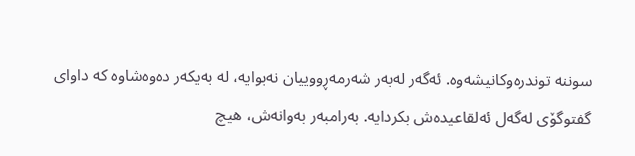سوننه‌ توندره‌و‌كانيشه‌وه‌. ئه‌گه‌ر له‌به‌ر شه‌رمه‌ڕووييان نه‌بوايه‌، له‌ به‌يكه‌ر ده‌وه‌شاوه‌ كه‌ داوای گفتوگۆی له‌گه‌ل ئه‌لقاعيده‌ش بكردايه‌‌. به‌رامبه‌ر به‌وانه‌ش، هيچ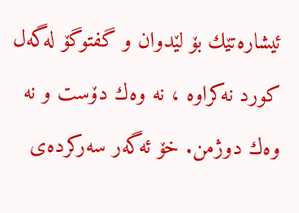ئيشاره‌تێك بۆ لێدوان و گفتوگۆ له‌گه‌ل كورد نه‌كراوه‌ ، نه‌ وه‌ك دۆست و نه‌ وه‌ك دوژمن. خۆ ئه‌گه‌ر سه‌ركرده‌ی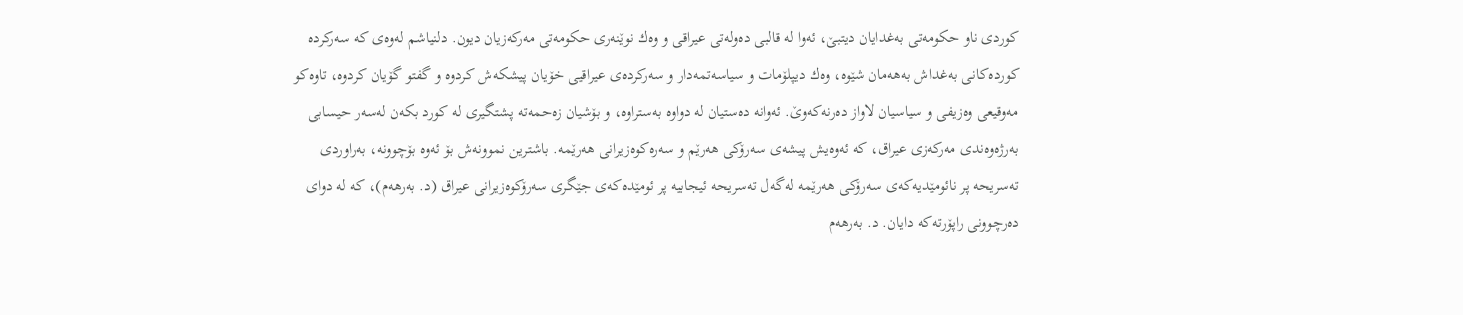كوردی ناو حكومه‌تی به‌غدايان ديتبێ، ئه‌وا له‌ قالبی ده‌وله‌تی عيراقی و وه‌ك نوێنه‌ری حكومه‌تی مه‌ركه‌زيان ديون. دلنياشم له‌وه‌ی كه‌ سه‌ركرده‌ كورده‌كانی به‌غداش به‌هه‌مان شێوه‌، وه‌ك ديپلۆمات و سياسه‌تمه‌دار و سه‌ركرده‌ی عيراقيی خۆيان پيشكه‌ش كردوه‌ و گفتو گۆيان كردوه‌، تاوه‌كو مه‌وقيعی وه‌زيفی و سياسيان لاواز ده‌رنه‌كه‌وێ. ئه‌وانه‌ ده‌ستيان له‌ دواوه‌ به‌ستراوه‌، و بۆشيان زه‌حمه‌ته‌ پشتگيری له‌ كورد بكه‌ن له‌سه‌ر حيسابی به‌رژه‌وه‌ندی مه‌ركه‌زی عيراق، كه‌ ئه‌وه‌يش پيشه‌ی سه‌رۆكی هه‌رێم و سه‌ره‌كوه‌زيرانی هه‌رێمه‌. باشترين نموونه‌ش بۆ ئه‌وه‌ بۆچوونه‌، به‌راوردی ته‌سريحه‌ پر نائومێديه‌كه‌ی سه‌رۆكی هه‌رێمه‌ له‌گه‌ل ته‌سريحه ئيجابيه‌ پر ئومێده‌كه‌ی جێگری سه‌رۆكوه‌زيرانی عيراق‌‌ (د. به‌رهه‌م)، كه‌ له‌ دوای ده‌رچوونی راپۆرته‌كه‌ دايان. د. به‌رهه‌م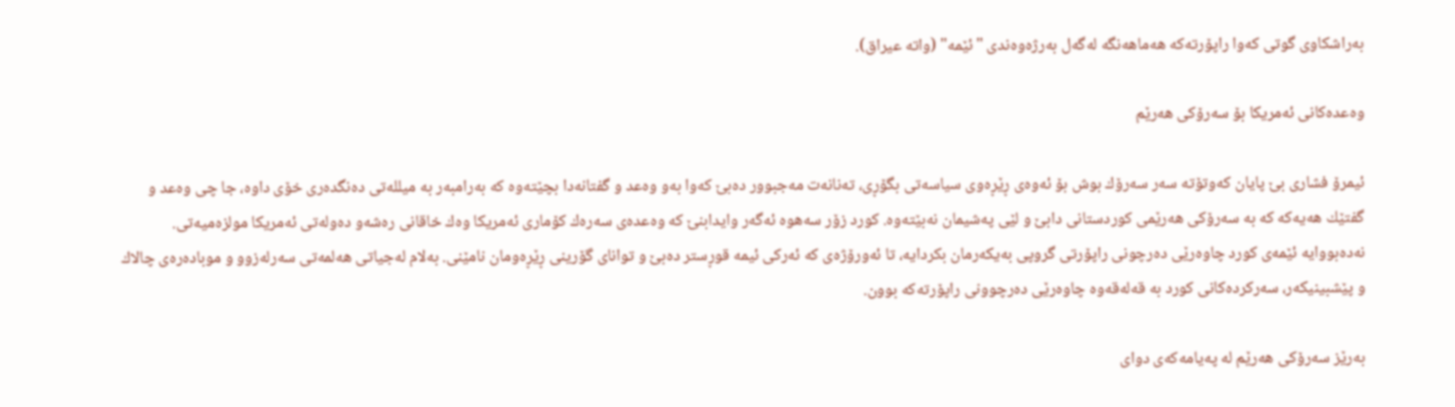به‌راشكاوی گوتی كه‌وا راپۆرته‌كه‌ هه‌ماهه‌نگه‌ له‌گه‌ل به‌رژه‌وه‌ندی "ئێمه" (واته‌ عيراق).

وه‌عده‌كانی ئه‌مريكا بۆ سه‌رۆكی هه‌رێم

ئيمرۆ فشاری بێ پايان كه‌وتۆته‌ سه‌ر سه‌رۆك بوش بۆ ئه‌وه‌ی ڕێڕه‌وی سياسه‌تی بگۆڕی، ته‌نانه‌ت مه‌جبوور ده‌بێ كه‌وا به‌و وه‌عد و گفتانه‌دا بچێته‌وه كه‌ به‌رامبه‌ر به‌ ميلله‌تی ده‌نگده‌ری خۆی داوه‌، جا چی وه‌عد و گفتێك هه‌يه‌كه‌ كه‌ به‌ سه‌رۆكی هه‌رێمی كوردستانی دابێ و لێی په‌شيمان نه‌بێته‌وه‌. كورد زۆر سه‌هوه‌ ئه‌گه‌ر وايدابنێ كه‌ وه‌عده‌ی سه‌ره‌ك كۆماری ئه‌مريكا وه‌ك خاقانی ره‌شه‌و ده‌وله‌تی ئه‌مريكا مولزه‌ميه‌تی. نه‌ده‌بووايه‌‌ ئێمه‌ی كورد چاوه‌رێی ده‌رچونی راپۆرتی گروپی به‌يكه‌رمان بكردايه‌، تا ئه‌ورۆژه‌ی كه‌ ئه‌ركی ئيمه‌ قوڕستر ده‌بێ و توانای گۆرينی ڕێڕه‌ومان نامێنی. به‌لام له‌جياتی هه‌لمه‌تی سه‌رله‌زوو و‌ موباده‌ره‌ی چالاك و پێشبينيكه‌ر، سه‌ركرده‌كانی كورد به‌ قه‌له‌قه‌وه‌ چاوه‌رێی ده‌رچوونی راپۆرته‌كه‌ بوون.

به‌رێز سه‌رۆكی هه‌رێم له‌ په‌يامه‌كه‌ی دوای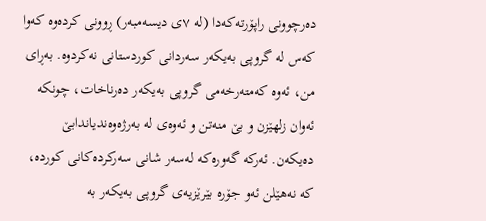ده‌رچوونی راپۆرته‌كه‌دا (له‌ ٧ی ديسه‌مبه‌ر) ڕوونی كرده‌وه‌ كه‌وا كه‌س له‌ گروپی به‌يكه‌ر سه‌ردانی كوردستانی نه‌كردوه‌. به‌ڕای من، ئه‌وه‌ كه‌مته‌رخه‌می گروپی به‌يكه‌ر ده‌رناخات، چونكه‌ ئه‌وان زلهێزن و بێ منه‌تن و ئه‌وه‌ی له‌ به‌رژه‌وه‌ندياندابێ ده‌يكه‌ن. ئه‌ركه‌ گه‌وره‌كه‌ له‌سه‌ر شانی سه‌ركرده‌كانی كورده، كه‌ نه‌هێلن ئه‌و جۆره‌ بێرێزيه‌ی گروپی به‌يكه‌ر به‌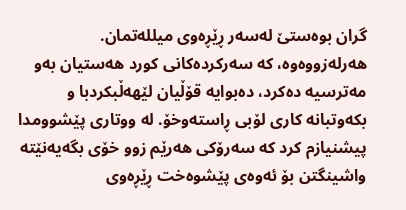گران بوه‌ستێ له‌سه‌ر ڕێڕه‌وی ميلله‌تمان. هه‌رله‌زووه‌وه‌، كه‌ سه‌ركرده‌كانی كورد هه‌ستيان به‌و مه‌ترسيه‌ ده‌كرد، ده‌بوايه‌ قۆڵيان لێهه‌ڵبكردبا و بكه‌وتبانه‌‌ كاری لۆبی ڕاسته‌وخۆ. له‌ ووتاری پێشوومدا پيشنيازم كرد كه‌ سه‌رۆكی هه‌رێم زوو خۆی بگه‌يه‌نێته‌ واشينگتن بۆ ئه‌وه‌ی پێشوه‌خت ڕێڕه‌وی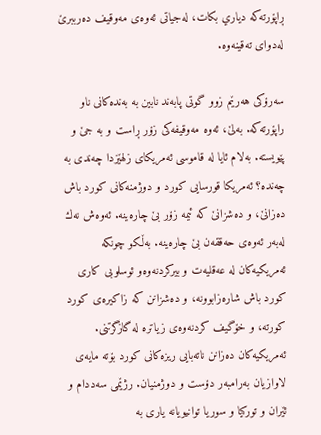ڕاپۆرته‌كه‌ دياري بكات، له‌جياتی ئه‌وه‌ی مه‌وقيف ده‌رببرێ له‌دوای ته‌قينه‌وه‌.

سه‌رۆكی هه‌رێم زوو گوتی پابه‌ند نابين به‌ به‌نده‌كانی ناو راپۆرته‌كه‌. به‌لێ، ئه‌وه‌ مه‌وقيفه‌كی زۆر ڕاست و به‌ جێ‌ و پێويسته‌. به‌لام ئايا له‌ قاموسی ئه‌مريكای زلهێزدا چه‌ندی به‌ چه‌نده‌؟ ئه‌مريكا قورسايی كورد و دوژمنه‌كانی كورد باش ده‌زانێ، و ده‌شزانێ كه‌ ئيمه‌ زۆر بێ چاره‌ينه. ئه‌وه‌ش نه‌ك له‌به‌ر ئه‌وه‌ی حه‌ققه‌ن بێ چاره‌ينه‌. به‌ڵكو چونكه‌ ئه‌مريكيه‌كان له‌ عه‌قليه‌ت و بيركردنه‌وه‌و ئوسلوبی كاری كورد باش شاره‌زابوونه‌، و ده‌شزانن كه‌ زاكيره‌ی كورد كورته‌، و خۆگيف كردنه‌وه‌ی زياتره‌ له‌ گازگرتنی. ئه‌مريكيه‌كان ده‌زانن ناته‌بايی ريزه‌كانی كورد بۆته‌ مايه‌ی لاوازيان به‌رامبه‌ر دۆست و دوژمنيان. رژێمی سه‌‌ددام و ئێران و توركيا و سوريا توانيويانه‌ ياری به‌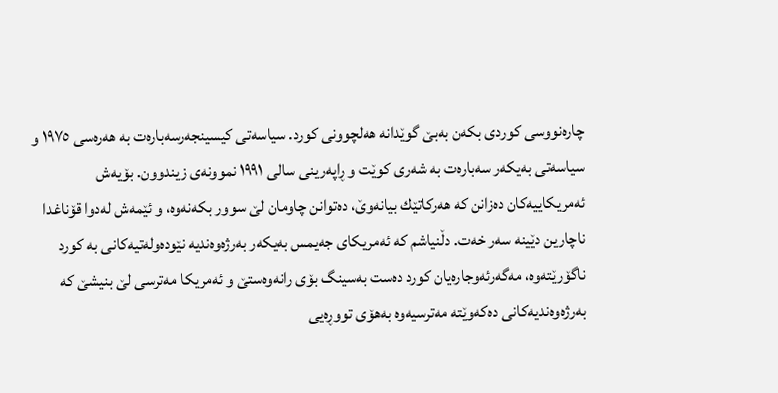چاره‌نووسی كوردی بكه‌ن به‌بێ گوێدانه‌ هه‌لچوونی كورد. سياسه‌تی كيسينجه‌رسه‌باره‌ت به‌ هه‌ره‌سی ١۹٧٥ و سياسه‌تی به‌يكه‌ر سه‌باره‌ت به‌ شه‌ری كوێت و ڕاپه‌رينی سالی ١۹۹١ نموونه‌ی زيندوون. بۆيه‌ش ئه‌مريكاييه‌كان ده‌زانن كه‌ هه‌ركاتێك بيانه‌‌وێ، ده‌توانن چاومان لێ سوور بكه‌نه‌وه‌‌، و ئێمه‌ش له‌دوا قۆناغدا ناچارين دێينه‌ سه‌ر خه‌ت. دڵنياشم كه‌ ئه‌مريكای جه‌يمس به‌يكه‌ر به‌رژه‌وه‌نديه‌ نێوده‌وله‌تيه‌كانی به‌ كورد ناگۆرێته‌وه‌، مه‌گه‌رئه‌وجاره‌يان كورد ده‌ست به‌سينگ بۆی رانه‌وه‌ستێ و ئه‌‌مريكا مه‌ترسی لێ بنيشێ كه‌ به‌رژه‌وه‌نديه‌كانی ده‌كه‌وێته‌ مه‌ترسيه‌وه‌ به‌هۆی تووڕه‌يی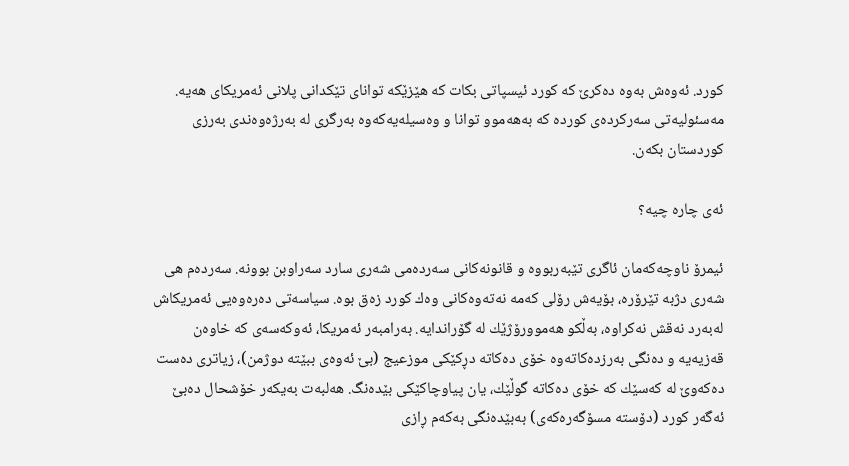كورد. ئه‌وه‌ش به‌وه‌ ده‌كرێ كه‌ كورد ئيسپاتی بكات كه‌ هێزێكه‌ توانای تێكدانی پلانی ئه‌مريكای هه‌يه‌. مه‌سئوليه‌تی سه‌ركرده‌ی كورده‌ كه‌ به‌هه‌موو توانا و وه‌سيله‌يه‌كه‌وه‌ به‌رگری له‌ به‌رژه‌وه‌ندی به‌رزی كوردستان بكه‌ن.

ئه‌ی چاره‌ چيه؟‌

ئيمرۆ ناوچه‌كه‌مان ئاگری تێبه‌ربووه‌ و قانونه‌كانی سه‌رده‌می شه‌ری سارد سه‌راوبن بوونه‌. سه‌رده‌م هی شه‌ری دژبه‌ تێرۆره‌، بۆيه‌ش رۆلی كه‌مه‌ نه‌ته‌وه‌كانی وه‌ك كورد زه‌ق بوه‌. سياسه‌تی ده‌ره‌وه‌يی ئه‌مريكاش له‌به‌رد نه‌قش نه‌كراوه‌، به‌ڵكو هه‌موورۆژێك له‌ گۆراندايه‌. به‌رامبه‌ر ئه‌مريكا، ئه‌وكه‌سه‌ی كه‌ خاوه‌ن قه‌زيه‌يه‌ و ده‌نگی به‌رزده‌كاته‌وه‌ خۆی ده‌كاته‌ دڕكێكی موزعيج (بێ ئه‌وه‌ی ببێته‌ دوژمن)، زياتری ده‌ست ده‌كه‌وێ له‌ كه‌سێك كه‌ خۆی ده‌كاته‌ گوڵێك، يان پياوچاكێكی بێده‌نگ‌. هه‌لبه‌ت به‌يكه‌ر خۆشحال ده‌بێ ئه‌گه‌ر كورد (دۆسته‌ مسۆگه‌ره‌كه‌ی) به‌بێده‌نگی به‌كه‌م ڕازی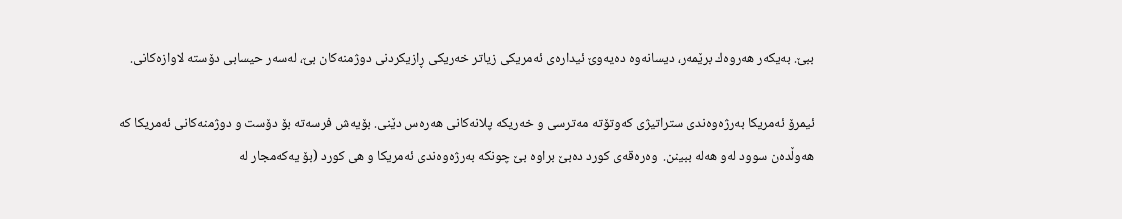ببێ. به‌يكه‌ر هه‌روه‌ك برێمه‌ر، ديسانه‌وه‌ ده‌يه‌وێ ئيداره‌ی ئه‌مريكی زياتر خه‌ريكی ڕازيكردنی دوژمنه‌كان بێ، له‌سه‌ر حيسابی دۆسته‌ لاوازه‌كانی.

ئيمرۆ ئه‌مريكا به‌رژه‌وه‌ندی ستراتيژی كه‌وتۆته‌ مه‌ترسی و خه‌ريكه‌ پلانه‌كانی هه‌ره‌س دێنی. بۆيه‌ش فرسه‌ته‌ بۆ دۆست و دوژمنه‌كانی ئه‌مريكا كه‌ هه‌وڵده‌ن سوود له‌و هه‌له‌ ببينن.  وه‌ره‌قه‌ی كورد ده‌بێ براوه‌ بێ چونكه‌ به‌رژه‌وه‌ندی ئه‌مريكا و هی كورد (بۆ يه‌كه‌مجار له‌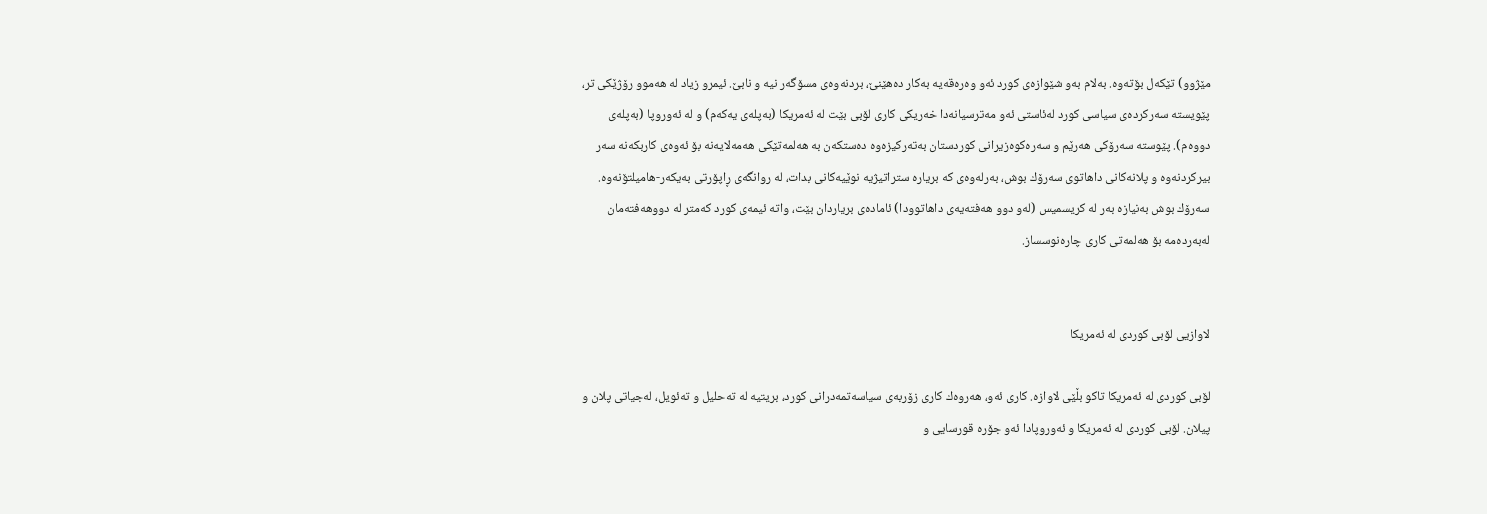مێژوو) تێكه‌ل بۆته‌وه‌. به‌لام به‌و شێوازه‌ی كورد ئه‌و وه‌ره‌قه‌يه‌ به‌كار ده‌هێنێ، بردنه‌وه‌ی مسۆگه‌ر نيه‌ و نابێ. ئيمرو زياد له‌ هه‌موو رۆژێكی تر، پێويسته‌ سه‌ركرده‌ی سياسی كورد له‌ئاستی ئه‌و مه‌ترسيانه‌دا خه‌ريكی كاری لۆبی بێت له‌ ئه‌مريكا (به‌پله‌ی يه‌كه‌م) و له‌ ئه‌وروپا (به‌پله‌ی دووه‌م). پێوسته‌ سه‌رۆكی هه‌رێم و سه‌ره‌كوه‌زيرانی كوردستان به‌ته‌ركيزه‌وه‌ ده‌ستكه‌ن به‌ هه‌لمه‌تێكی هه‌مه‌لايه‌نه‌ بۆ ئه‌وه‌ی كاربكه‌نه‌‌ ‌سه‌ر بيركردنه‌وه‌ و پلانه‌كانی داهاتوی سه‌رۆك بوش، به‌رله‌وه‌ی كه‌ برياره‌ ستراتيژیه‌ نوێيه‌كانی بدات، له‌ روانگه‌ی ڕاپۆرتی به‌يكه‌ر-هاميلتۆنه‌وه‌. سه‌رۆك بوش به‌نيازه‌ به‌ر له‌ كريسميس (له‌و دوو هه‌فته‌يه‌ی داهاتوودا) ئاماده‌ی برياردان بێت، واته‌ ئيمه‌ی كورد كه‌متر له‌ دووهه‌فته‌مان له‌به‌رده‌مه‌ بۆ هه‌لمه‌تی كاری چاره‌نوسساز.


لاوازيی لۆبی كوردی له ئه‌مريكا

لۆبی كوردی له‌ ئه‌مريكا تاكو بڵێی لاوازه‌. كاری ئه‌و، هه‌روه‌ك كاری زۆربه‌ی سياسه‌تمه‌درانی كورد، بريتيه‌ له‌ ته‌حليل و ته‌ئويل، له‌جياتی پلان و پيلان. لۆبی كوردی له‌ ئه‌مريكا و ئه‌وروپادا ئه‌و جۆره‌ قورسايی و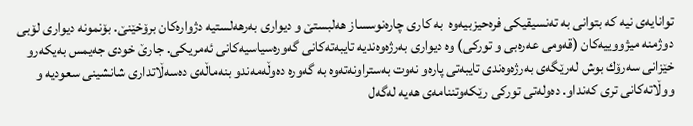توانايه‌‌ی نيه‌ كه‌ بتوانی به‌ ته‌نسيقيكی فره‌حيزبيه‌وه‌ ‌ به‌ كاری‌‌ چاره‌نوسساز‌‌ هه‌لبستێ و ديواری به‌رهه‌لستيه‌ دژواره‌كان برۆخێنێ. بۆنمونه‌ ديواری لۆبی دوژمنه‌ ميژووييه‌كان (قه‌ومی عه‌ره‌بی و توركی) وه‌ ديواری به‌رژه‌وه‌نديه‌ تايبه‌ته‌كانی گه‌وره‌سياسيه‌كانی ئه‌مريكی. جارێ خودی جه‌يمس به‌يكه‌رو خێزانی سه‌رۆك بوش له‌رێگه‌ی به‌رژه‌وه‌ندی تايبه‌تی پاره‌و نه‌وت به‌ستراونه‌ته‌وه‌ به‌ گه‌وره‌ ده‌وڵه‌مه‌ندو بنه‌ماڵه‌ی ده‌سه‌ڵاتداری شانشينی سعوديه‌ و ووڵاته‌كانی تری كه‌نداو. ده‌وله‌تی توركی رێكه‌وتننامه‌ی هه‌يه‌ له‌گه‌ل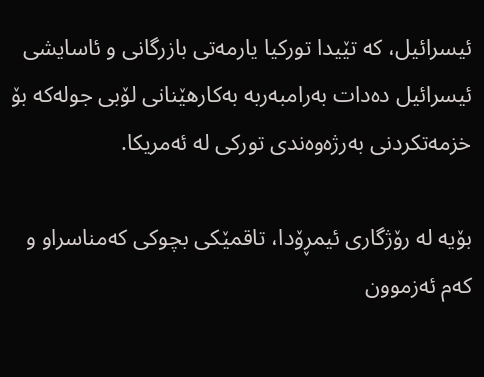ئيسرائيل، كه‌ تێيدا توركيا يارمه‌تی بازرگانی و ئاسايشی ئيسرائيل ده‌دات به‌رامبه‌ربه‌ به‌كارهێنانی لۆبی جوله‌كه‌ بۆ خزمه‌تكردنی به‌رژه‌وه‌ندی توركی له‌ ئه‌مريكا.

بۆيه‌ له‌ رۆژگاری ئيمڕۆدا، تاقمێكی بچوكی كه‌مناسراو و كه‌م ئه‌زموون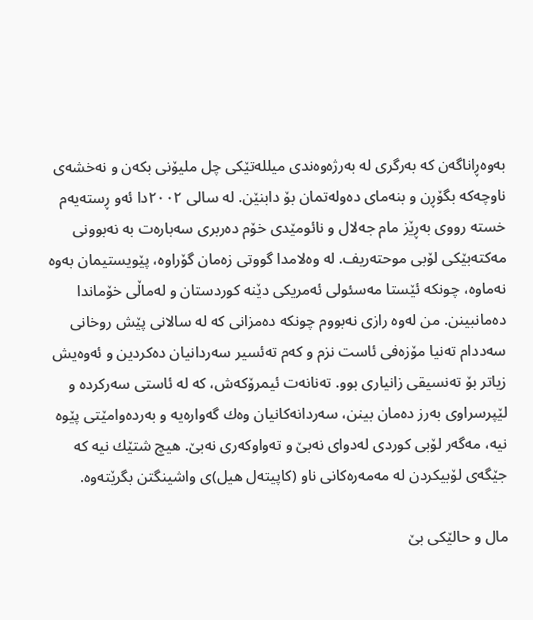به‌وه‌ڕاناگه‌ن كه‌‌ به‌رگری له به‌رژه‌وه‌ندی‌ ميلله‌تێكی چل مليۆنی بكه‌ن و نه‌خشه‌ی ناوچه‌كه‌ بگۆڕن و بنه‌مای ده‌وله‌تمان بۆ دابنێن. له‌ سالی ٢٠٠٢دا ئه‌و ڕسته‌يه‌م خسته‌ رووی به‌ڕێز مام جه‌لال و نائومێدی خۆم ده‌ربری سه‌باره‌ت به‌ نه‌بوونی مه‌كته‌بێكی لۆبی موحته‌ريف. له‌ وه‌لامدا گووتی زه‌مان گۆراوه‌، پێويستيمان به‌وه‌ نه‌ماوه‌، چونكه‌ ئێستا مه‌سئولی ئه‌مريكی دێنه‌ كوردستان و له‌ماڵی خۆماندا ده‌مانبينن. من له‌وه‌ رازی نه‌بووم چونكه‌ ده‌مزانی كه‌ له‌ سالانی پێش روخانی سه‌ددام ته‌نيا مۆزه‌فی ئاست نزم و كه‌م ته‌ئسير سه‌ردانيان ده‌كردين و ئه‌وه‌يش زياتر بۆ ته‌نسيقی زانياری بوو. ته‌نانه‌ت ئيمرۆكه‌ش، كه‌ له‌ ئاستی سه‌ركرده‌ و لێپرسراوی به‌رز ده‌مان بينن، سه‌ردانه‌كانيان وه‌ك گه‌واره‌يه‌ و به‌رده‌وامێتی پێوه‌ نيه‌، مه‌گه‌ر لۆبی كوردی له‌دوای نه‌بێ و ته‌واوكه‌ری نه‌بێ. هيچ شتێك نيه‌ كه‌ جێگه‌ی لۆبيكردن له‌ مه‌مه‌ره‌كانی ناو (كاپيته‌ل هيل)ی واشينگتن بگرێته‌وه‌.

مال و حالێكی بێ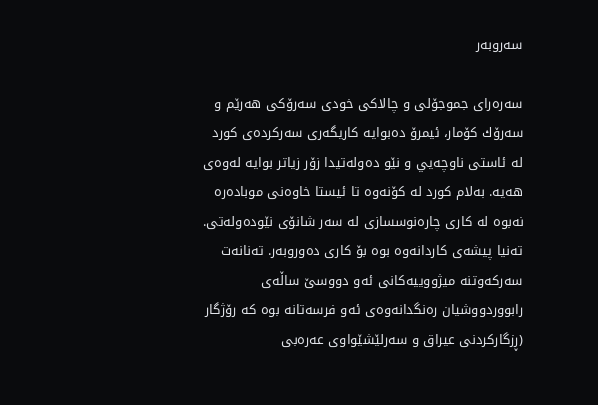سه‌روبه‌ر

سه‌ره‌رای جموجۆلی و چالاكی خودی سه‌رۆكی هه‌رێم و سه‌رۆك كۆمار، ئيمرۆ ده‌بوايه‌ كاريگه‌ری سه‌ركرده‌ی كورد له‌ ئاستی ناوچه‌يي و نێو ده‌وله‌تیدا زۆر زياتر بوايه‌ له‌وه‌ی هه‌يه. به‌لام كورد له‌ كۆنه‌وه‌ تا ئيستا خاوه‌نی موباده‌ره‌ نه‌بوه‌ له‌ كاری چاره‌نوسسازی له‌ سه‌ر شانۆی نێوده‌وله‌تی. ته‌نيا پيشه‌ی كاردانه‌وه‌ بوه‌ بۆ كاری ده‌وروبه‌ر. ته‌نانه‌ت سه‌ركه‌وتنه‌ ميژووييه‌كانی ئه‌و دووسێ ساڵه‌ی رابووردووشيان ره‌نگدانه‌وه‌ی ئه‌و فرسه‌تانه‌ بوه‌ كه‌ رۆژگار (ڕزگاركردنی عيراق و سه‌رلێشێواوی عه‌ره‌بی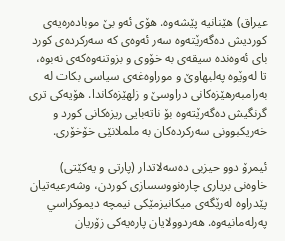عيراق) هێنانيه‌ پێشه‌وه‌‌. هۆی ئه‌و بێ موباده‌ره‌يه‌ی كورديش ده‌گه‌رێته‌وه‌ سه‌ر ئه‌وه‌ی كه‌ سه‌ركرده‌ی كورد بای ئه‌وه‌نده‌ سيقه‌ی به‌ خۆوی و بزوتنه‌وه‌كه‌ی نه‌بوه‌، تا له‌وێوه‌ په‌لبهاوێ و موراوه‌غه‌ی سياسی بكات له‌ به‌رامبه‌رهێزه‌كانی دراوسێ و زلهێزه‌كاندا. هۆيه‌كی تری گرنگيش ده‌گه‌رێته‌وه‌ بۆ ناته‌بايی ريزه‌كانی كورد و خه‌ريكبوونی سه‌ركرده‌كان به‌ ململانێی خۆخۆری.

ئيمرۆ دوو حيزبی ده‌سه‌لاتدار (پارتی و يه‌كێتی) خاوه‌نی برياری چاره‌نووسسازی كوردن، وشه‌رعيه‌تيان پێدراوه‌ له‌رێگه‌ی ميكانيزمێكی نيمچه‌ ديموكراسي په‌رله‌مانيه‌وه‌. هه‌ردوولايان پاره‌يه‌كی زۆریان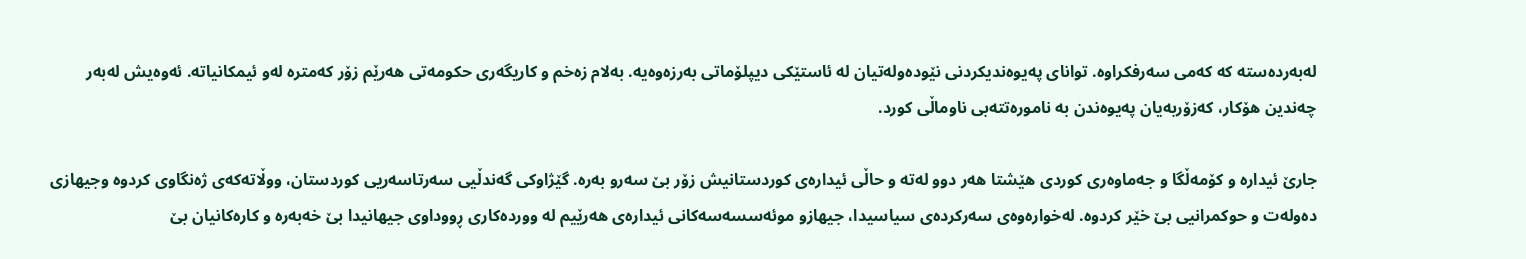له‌به‌رده‌سته‌ كه‌ كه‌می سه‌رفكراوه‌. توانای په‌يوه‌ندیكردنی نێوده‌وله‌تيان له‌ ئاستێكی ديپلۆماتی به‌رزه‌وه‌يه‌. به‌لام زه‌خم و كاريگه‌ری حكومه‌تی هه‌رێم زۆر كه‌متره‌ له‌و ئيمكانياته. ئه‌وه‌يش له‌به‌ر چه‌ندين هۆكار، كه‌زۆربه‌يان په‌يوه‌ندن به‌ ناموره‌تته‌بی ناوماڵی كورد‌.

جارێ ئيداره‌ و كۆمه‌ڵگا و جه‌ماوه‌ری كوردی هێشتا هه‌ر دوو له‌ته‌ و حاڵی ئيداره‌ی كوردستانيش زۆر بێ سه‌رو به‌ره‌. گێژاوكی گه‌ندڵيی سه‌رتاسه‌ريی كوردستان، ووڵاته‌كه‌ی ژه‌نگاوی كردوه‌ وجيهازی ده‌وله‌ت و حوكمرانيی بێ خێر كردوه‌. له‌خواره‌وه‌ی سه‌ركرده‌ی سياسیدا، جيهازو موئه‌سسه‌سه‌‌كانی ئيداره‌ی هه‌رێيم له‌ وورده‌كاری ڕووداوی جيهانیدا بێ خه‌به‌ره‌‌ و كاره‌كانيان بێ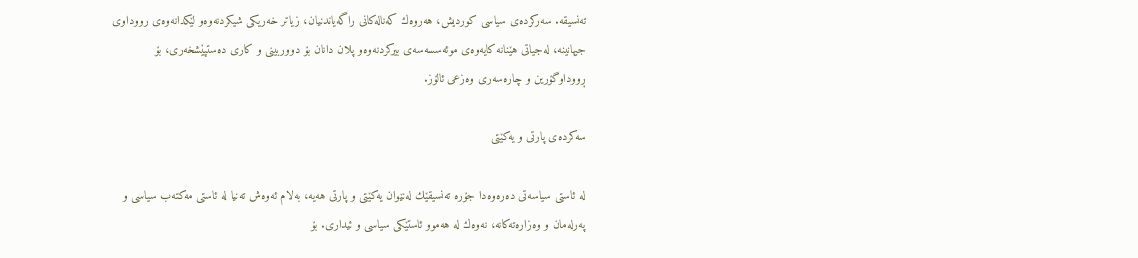ته‌‌نسيقه‌‌. سه‌ركرده‌ی سياسی كورديش، هه‌روه‌ك كه‌ناله‌كانی راگه‌ياندنيان، زياتر خه‌ريكی شیكردنه‌وه‌و لێكدانه‌وه‌ی رووداوی جيهانينه‌، له‌جياتی هێنانه‌ كايه‌وه‌ی موئه‌سسه‌سه‌ی بيركردنه‌وه‌و پلان دانان بۆ دووربينی و كاری ده‌ستپێشخه‌ری، بۆ ڕووداوگۆرين و چاره‌سه‌ری وه‌زعی ئالۆز.

سه‌كرده‌ی پارتی و يه‌كێتی

له‌ ئاستی سياسه‌تی ده‌ره‌وه‌دا جۆره‌ ته‌نسيقێك له‌نێوان يه‌كێتی و پارتی هه‌يه‌، به‌لام ئه‌وه‌ش ته‌نيا له‌ ئاستی مه‌كته‌ب سياسی و په‌رله‌مان و وه‌زاره‌ته‌كانه‌، نه‌وه‌ك له‌ هه‌موو ئاستێكی سياسی و ئيداری. بۆ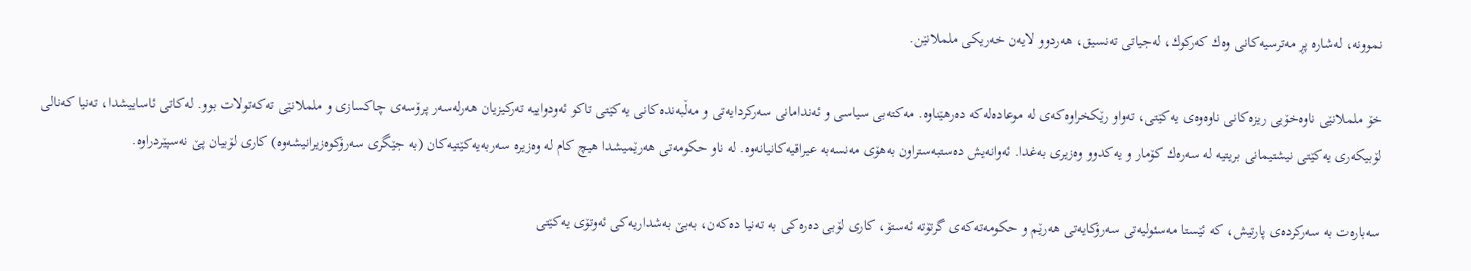نموونه‌، له‌شاره‌ پڕ مه‌ترسيه‌كانی وه‌ك كه‌ركوك، له‌جياتی ته‌نسيق، هه‌ردوو لايه‌ن خه‌ريكی ململانێن.

خۆ ململانێی ناوه‌‌خۆيی ريزه‌كانی ناوه‌وه‌ی يه‌كێتی، ته‌واو رێكخراوه‌كه‌ی له‌ موعاده‌له‌كه‌ ده‌رهێناوه‌. مه‌كته‌بی سياسی و ئه‌ندامانی سه‌ركردايه‌تی و مه‌ڵبه‌نده‌كانی يه‌كێتی تاكو ئه‌ودواييه‌ ته‌ركيزیان هه‌رله‌‌سه‌ر پرۆسه‌ی چاكسازی و ململانێی ته‌كه‌تولات بوو. له‌كاتی ئاساييشدا، ته‌نيا كه‌نالی لۆبیكه‌ری يه‌كێتی نيشتيمانی بريتيه‌ له‌ ‌سه‌ره‌ك كۆمار و يه‌كدوو وه‌زيری به‌غدا. ئه‌وانه‌يش ده‌ستبه‌ستراون‌ به‌هۆی مه‌نسه‌‌به‌ عيراقيه‌كانيانه‌وه‌. له‌ ناو حكومه‌تی هه‌رێميشدا هيچ كام له‌ وه‌زيره‌ سه‌ربه‌يه‌كێتيه‌كان (به‌ جێگری سه‌رۆكوه‌زيرانيشه‌وه‌) كاری لۆبيان پێ نه‌سپێردراوه‌.

سه‌باره‌ت به‌ سه‌ركرده‌ی پارتيش، كه‌ ئێستا مه‌سئوليه‌تی سه‌رۆكايه‌تی هه‌رێم و حكومه‌ته‌كه‌ی گرتۆته‌ ئه‌ستۆ، كاری لۆبی ده‌ره‌كی به‌ ته‌نيا ده‌كه‌ن، به‌بێ به‌شداريه‌كی ئه‌وتۆی يه‌كێتی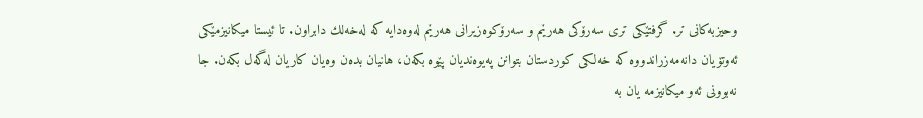وحيزبه‌كانی تر. گرفتێكی تری سه‌رۆكی هه‌رێم و سه‌رۆكوه‌زيرانی هه‌رێم له‌وه‌دايه‌ كه‌ له‌خه‌لك دابراون. تا ئيستا ميكانيزمێكی ئه‌وتۆيان دانه‌مه‌زراندووه‌ كه‌ خه‌لكی كوردستان بتوانن په‌يوه‌نديان پێوه‌ بكه‌ن، هانيان بده‌ن وه‌يان كاريان له‌گه‌ل بكه‌ن. جا نه‌بوونی ئه‌و ميكانيزمه‌ يان به‌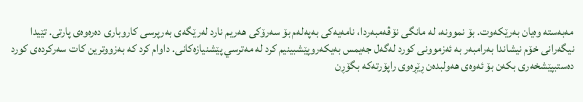مه‌به‌سته‌ وه‌يان به‌رێكه‌وت. بۆ نموونه‌، له‌ مانگی نۆڤه‌مبه‌ردا، نامه‌يه‌كی به‌په‌له‌م بۆ سه‌رۆكی هه‌ريم نارد له‌رێگه‌ی به‌رپرسی كاروباری ده‌ره‌وه‌ی پارتی‌. تێيدا نيگه‌رانی خۆم نيشاندا به‌رامبه‌ر به‌ ئه‌زموونی كورد له‌گه‌ل جه‌يمس به‌يكه‌روپێشبينيم كرد له‌ مه‌ترسي پێشنيازه‌‌كانی. داوام كرد كه‌ به‌زووترين كات سه‌ركرده‌ی كورد ده‌ستبپێشخه‌ری بكه‌ن بۆ ئه‌وه‌ی هه‌ولبده‌ن ڕێڕه‌و‌ی راپۆرته‌كه‌ بگۆڕن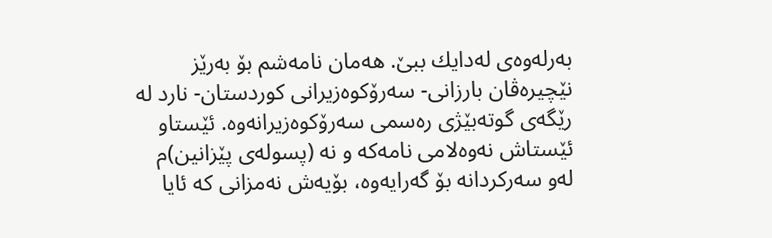به‌رله‌وه‌ی له‌دايك ببێ. هه‌مان نامه‌شم بۆ به‌رێز نێچيره‌ڤان بارزانی- سه‌رۆكوه‌زيرانی كوردستان- نارد له‌ رێگه‌ی گوته‌بێژی ره‌سمی سه‌رۆكوه‌زيرانه‌وه‌. ئێستاو ئێستاش نه‌وه‌لامی نامه‌كه‌ و نه‌ (پسوله‌ی پێزانين)م له‌و سه‌ركردانه‌ بۆ گه‌رايه‌وه‌، بۆيه‌ش نه‌مزانی كه‌ ئايا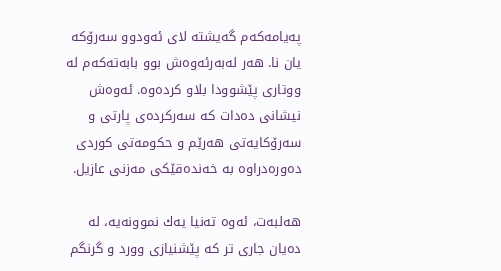په‌يامه‌كه‌م گه‌يشته‌ لای ئه‌ودوو سه‌رۆكه‌ يان نا. هه‌ر له‌به‌رئه‌وه‌ش بوو بابه‌ته‌كه‌م له‌ ووتاری پێشوودا بلاو كرده‌وه‌. ئه‌وه‌ش نيشانی ده‌دات كه‌ سه‌ركرده‌ی پارتی و سه‌رۆكايه‌تی هه‌رێم و حكومه‌تی كوردی ده‌وره‌دراوه‌ به‌ خه‌نده‌قێكی مه‌زنی عازيل.

هه‌لبه‌ت، ئه‌وه‌ ته‌نيا يه‌ك نموونه‌يه‌،‌ له‌ ده‌يان جاری تر كه‌ پێشنيازی وورد و گرنگم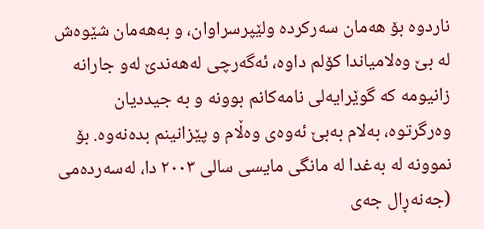ناردوه‌ بۆ هه‌مان سه‌ركرده‌ ولێپرسراوان، و به‌هه‌مان شێوه‌ش له‌ بێ وه‌لامياندا كۆلم داوه‌، ئه‌گه‌رچی له‌هه‌ندێ له‌و جارانه‌ زانيومه‌ كه‌ گوێرايه‌لی نامه‌كانم بوونه‌ و به‌ جيدديان وه‌رگرتوه‌، به‌لام به‌بێ ئه‌وه‌ی وه‌ڵام و پێزانينم بده‌نه‌وه‌. بۆ نموونه‌ له‌ به‌غدا له‌ مانگی مايسی سالی ٢٠٠۳ دا، له‌سه‌رده‌می (جه‌نه‌ڕال جه‌ی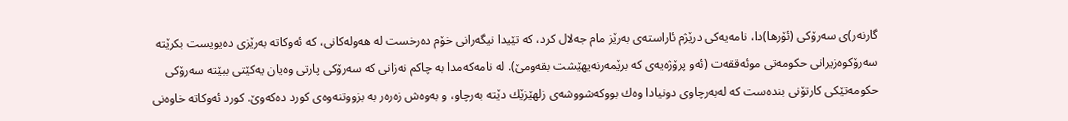گارنه‌ر)ی سه‌رۆكی (ئۆرها)دا، نامه‌يه‌كی درێژم ئاراسته‌ی به‌رێز مام جه‌لال كرد، كه‌ تێيدا نيگه‌رانی خۆم ده‌رخست له‌ هه‌وله‌كانی، كه‌ ئه‌وكاته‌ به‌رێزی ده‌يويست بكرێته‌ سه‌رۆكوه‌زيرانی حكومه‌تی موئه‌ققه‌ت (ئه‌و پرۆژه‌يه‌ی كه‌ برێمه‌رنه‌يهێشت بقه‌ومێ). له‌ نامه‌كه‌مدا به‌ چاكم نه‌زانی كه‌ سه‌رۆكی پارتی وه‌يان يه‌كێتی ببێته‌ سه‌رۆكی حكومه‌تێكی كارتۆنی بنده‌ست كه‌ له‌به‌رچاوی دونيادا وه‌ك بووكه‌شووشه‌ی زلهێزێك دێته‌ به‌رچاو، و به‌وه‌ش زه‌ره‌ر به‌‌ بزووتنه‌وه‌ی كورد ده‌كه‌وێ. كورد ئه‌وكاته‌ خاوه‌نی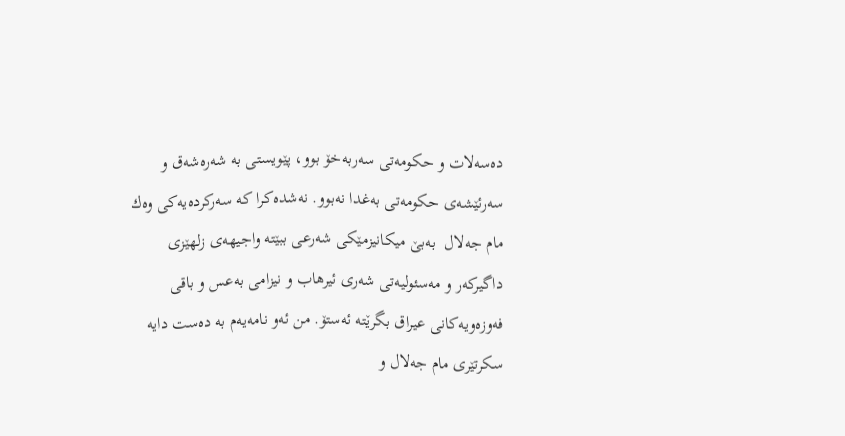ده‌سه‌لات و حكومه‌تی سه‌ربه‌خۆ بوو، پێويستی به‌ شه‌ره‌شه‌ق و سه‌رئێشه‌ی حكومه‌تی به‌غدا نه‌بوو. نه‌شده‌كرا كه‌ سه‌ركرده‌يه‌كی وه‌ك مام جه‌لال ‌ به‌بێ ميكانيزمێكی شه‌رعی ببێته‌ واجيهه‌ی زلهێزی داگيركه‌ر و مه‌سئوليه‌تی شه‌ری ئيرهاب و نيزامی به‌عس و باقی فه‌وزه‌ويه‌كانی عيراق بگرێته‌ ئه‌ستۆ. من ئه‌و نامه‌يه‌م به‌ ده‌ست دايه‌ سكرتێری مام جه‌لال و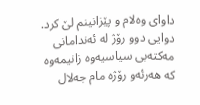داوای وه‌لام و پێزانينم لێ كرد. دوايی دوو رۆژ له‌ ئه‌ندامانی مه‌كته‌بی سياسيه‌وه‌ زانيمه‌وه‌ كه‌ هه‌رئه‌و رۆژه‌ مام جه‌لال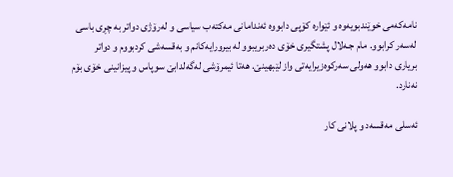نامه‌كه‌می خوێندبويه‌وه‌ و ئێواره‌ كۆپی دابووه‌ ئه‌ندامانی مه‌كته‌ب سياسی و له‌رۆژی دواتر به‌ چڕی باسی له‌سه‌ر كرابوو. مام جـه‌لال پشتگيری خۆی ده‌ربریبوو له‌ بيرورايه‌كانم و به‌قسه‌شی كردبووم و دواتر برياری دابوو هه‌ولی سه‌ركوه‌زيرايه‌تی واز لێبهينێ. هه‌تا ئيمرۆشی له‌گه‌لدابێ سوپاس و پيزانينی خۆی بۆم نه‌نارد‌‌.

ئه‌سلی مه‌قسه‌د و پلانی كار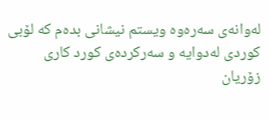له‌وانه‌ی سه‌ره‌وه‌ ويستم نيشانی بده‌م كه‌ لۆبی كوردی له‌دوايه‌ و سه‌ركرده‌ی كورد كاری زۆریان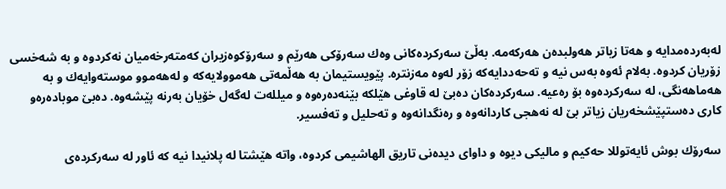له‌به‌رده‌مدايه‌ و هه‌تا زياتر هه‌ولبده‌ن هه‌ركه‌مه‌. به‌ڵێ سه‌ركرده‌كانی وه‌ك سه‌رۆكی هه‌رێم و سه‌رۆكوه‌زيران كه‌مته‌رخه‌ميان نه‌كردوه‌ و به‌ شه‌خسی زۆريان كردوه‌. به‌لام ئه‌وه‌ به‌س نيه‌ و ته‌حه‌ددايه‌كه‌ زۆر له‌وه‌ مه‌زنتره‌. پێويستيمان به‌ هه‌ڵمه‌تی هه‌موولايه‌كه‌ و له‌هه‌موو موسته‌وايه‌ك و به‌ هه‌ماهه‌نگی، له‌ سه‌ركرده‌وه‌ بۆ ره‌عيه‌. سه‌ر‌كرده‌كان ده‌بێ له‌ قاوغی هێلكه‌ بێنه‌ده‌ره‌وه‌ و ميلله‌ت له‌گه‌ل خۆيان به‌رنه‌ پێشه‌وه‌. ده‌بێ موباده‌ره‌و كاری ده‌ستپێشخه‌ريان زياتر بێ له‌‌ نه‌هجی‌ كاردانه‌وه‌ و ره‌نگدانه‌وه‌ و ته‌حليل و ته‌فسير.

سه‌رۆك بوش ئايه‌توللا حه‌كيم و ماليكی ديوه‌ و داوای ديده‌نی تاريق الهاشيمی كردوه‌، واته‌ هێشتا له‌ پلانيدا نيه‌ كه‌ ئاور له‌ سه‌ركرده‌ی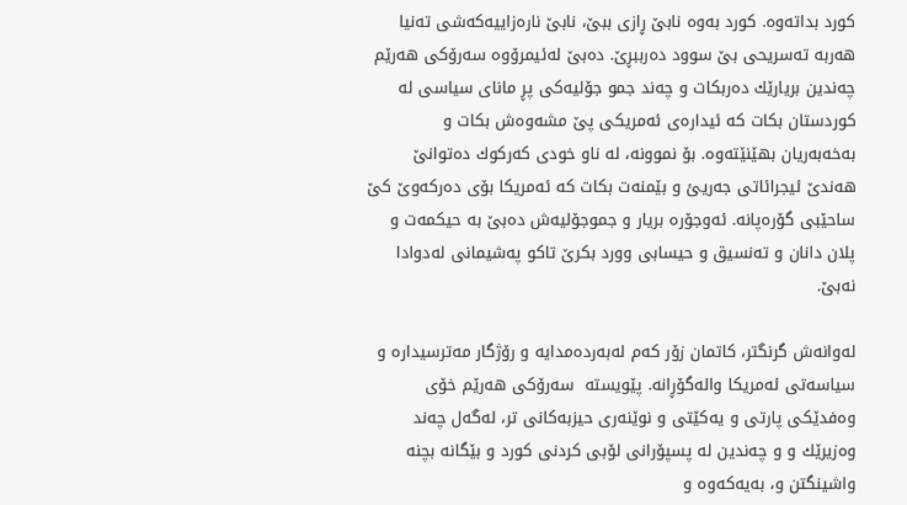كورد بداته‌وه‌‌. كورد به‌وه‌ نابێ ڕازی ببێ، نابێ ناره‌زاييه‌كه‌شی ته‌نيا هه‌ربه‌ ته‌سريحی بێ سوود ده‌رببڕێ. ده‌بێ له‌ئيمرۆوه‌ سه‌رۆكی هه‌رێم چه‌ندين بريارێك ده‌ربكات و چه‌ند جمو جۆليه‌كی پڕ مانای سياسی له‌ كوردستان بكات كه‌ ئيداره‌ی ئه‌مريكی پێ مشه‌وه‌ش بكات و به‌خه‌به‌ريان بهێنێته‌وه‌. بۆ نموونه‌، له‌ ناو خودی كه‌ركوك ده‌توانێ هه‌ندێ ئيجرائاتی جه‌ريئ و بێمنه‌ت بكات كه‌ ئه‌مريكا بۆی ده‌ركه‌وێ كێ ساحێبی گۆره‌پانه‌. ئه‌وجۆره‌ بريار و جموجۆليه‌ش ده‌بێ به‌ حيكمه‌ت و پلان دانان و ته‌نسيق و حيسابی وورد بكرێ تاكو په‌شيمانی له‌دوادا نه‌بێ.

له‌وانه‌ش گرنگتر، كاتمان زۆر كه‌م له‌به‌رده‌مدايه‌‌ و رۆژگار مه‌ترسيداره‌ و سياسه‌تی ئه‌مريكا واله‌گۆڕانه‌. پێويسته‌ ‌ سه‌رۆكی هه‌رێم خۆی وه‌فدێكی پارتی و يه‌كێتی و نوێنه‌ری حيزبه‌كانی تر، له‌گه‌ل چه‌ند وه‌زيرێك و و چه‌ندين له‌ پسپۆرانی لۆبی كردنی كورد و بێگانه‌ بچنه‌ واشينگتن و، به‌يه‌كه‌وه‌ و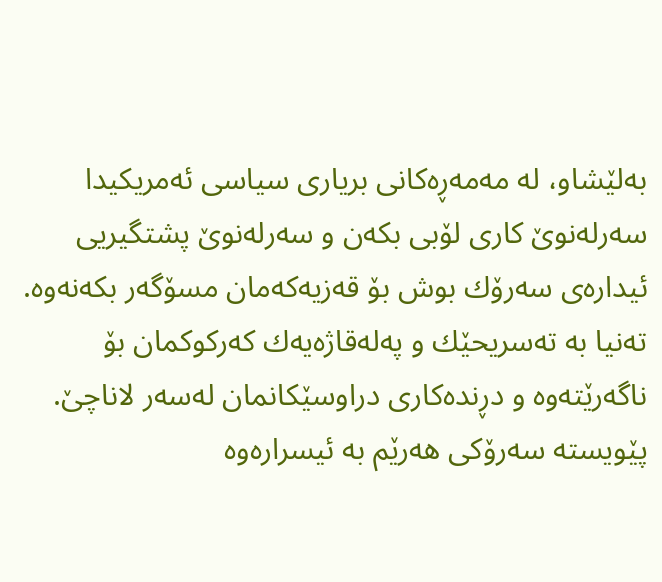به‌لێشاو، له‌ مه‌مه‌ڕه‌كانی برياری سياسی ئه‌مريكيدا سه‌رله‌نوێ كاری لۆبی بكه‌ن و سه‌رله‌نوێ پشتگيريی ئيداره‌ی سه‌رۆك بوش بۆ قه‌زيه‌كه‌مان مسۆگه‌ر بكه‌نه‌وه‌. ته‌نيا به‌ ته‌سريحێك و په‌له‌قاژه‌يه‌ك كه‌ركوكمان بۆ ناگه‌رێته‌وه و دڕنده‌كاری دراوسێكانمان له‌سه‌ر لاناچێ. پێويسته‌ سه‌رۆكی هه‌رێم به‌ ئيسراره‌وه‌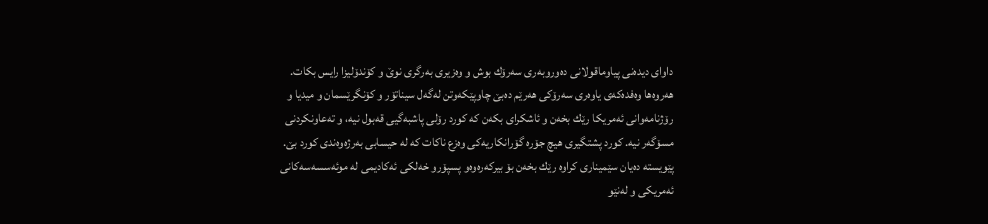داوای ديده‌نی پياوماقولانی ده‌وروبه‌ری سه‌رۆك بوش و وه‌زيری به‌رگری نوێ و كۆندۆليزا رايس بكات. هه‌روه‌ها وه‌فده‌كه‌ی ياوه‌ری سه‌رۆكی هه‌رێم ده‌بێ چاوپێكه‌وتن له‌گه‌ل سيناتۆر و كۆنگرێسمان و ميديا و رۆژنامه‌وانی ئه‌مريكا رێك بخه‌ن و ئاشكرای بكه‌ن كه‌ كورد رۆلی پاشبه‌گيی قه‌بول نيه‌، و ته‌عاونكردنی مسۆگه‌ر نيه‌. كورد پشتگيری هيچ جۆره‌ گۆرانكاريه‌كی وه‌زع ناكات كه له‌ حيسابی به‌رژه‌وه‌ندی كورد بێ. پێويسته‌ ده‌يان سێميناری كراوه‌ رێك بخه‌ن بۆ بيركه‌ره‌وه‌و پسپۆرو خه‌لكی ئه‌كاديمی له‌ موئه‌سسه‌سه‌كانی ئه‌مريكی و له‌نێو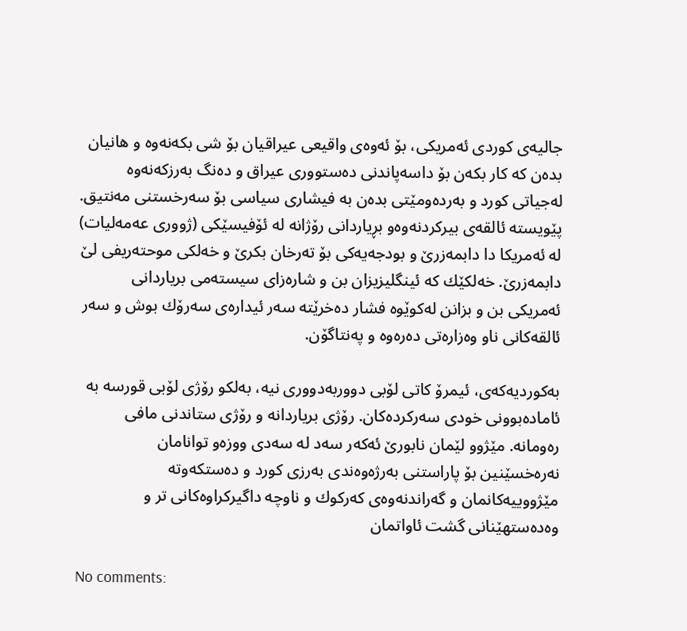جاليه‌ی كوردی ئه‌مريكی، بۆ ئه‌وه‌ی واقيعی عيراقيان بۆ شی بكه‌نه‌وه‌ و هانيان بده‌ن كه‌ كار بكه‌ن بۆ داسه‌پاندنی ده‌ستووری عيراق و ده‌نگ به‌رزكه‌نه‌وه‌ له‌جياتی كورد و به‌رده‌ومێتی بده‌ن به‌ فيشاری سياسی بۆ سه‌رخستنی مه‌نتيق. پێويسته‌ ئالقه‌ی بيركردنه‌وه‌و بڕياردانی رۆژانه‌ له‌ ئۆفيسێكی (ژووری عه‌مه‌ليات) له‌ ئه‌مريكا دا دابمه‌زرێ و بودجه‌يه‌كی بۆ ته‌رخان بكرێ و خه‌لكی موحته‌ريفی لێ دابمه‌زرێ. خه‌لكێك كه‌ ئینگليزیزان بن و شاره‌زای سيسته‌می برياردانی ئه‌مريكی بن و بزانن له‌كوێوه‌ فشار ده‌خرێته‌ سه‌ر ئيداره‌ی سه‌رۆك بوش و سه‌ر ئالقه‌كانی ناو وه‌زاره‌تی ده‌ره‌وه‌ و په‌نتاگۆن.

به‌كورديه‌كه‌ی، ئيمرۆ كاتی لۆبی دووربه‌دووری نيه‌، به‌لكو رۆژی لۆبی قورسه‌ به‌ ئاماده‌بوونی خودی سه‌ركرده‌كان. رۆژی برياردانه‌ و رۆژی ستاندنی مافی ر‌‌ه‌ومانه‌. مێژوو لێمان نابورێ ئه‌كه‌ر سه‌د له‌ سه‌دی ووزه‌و توانامان نه‌ره‌خسێنين بۆ پاراستنی به‌رژه‌وه‌ندی به‌رزی كورد و ده‌ستكه‌وته‌ مێژووييه‌كانمان و گه‌راندنه‌وه‌ی كه‌ركوك و ناوچه‌ داگيركراوه‌كانی تر و وه‌ده‌ستهێنانی گشت ئاواتمان

No comments: